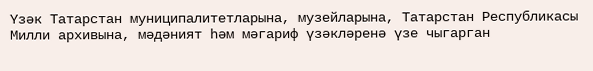Үзәк Татарстан муниципалитетларына, музейларына, Татарстан Республикасы Милли архивына, мәдәният һәм мәгариф үзәкләренә үзе чыгарган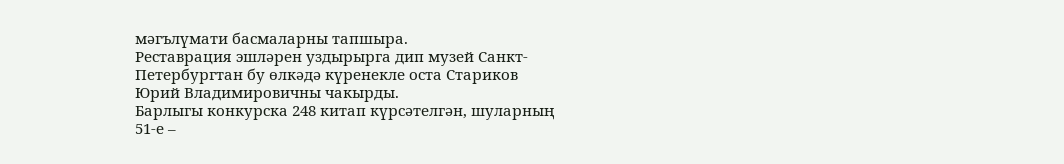мәгълүмати басмаларны тапшыра.
Реставрация эшләрен уздырырга дип музей Санкт-Петербургтан бу өлкәдә күренекле оста Стариков Юрий Владимировичны чакырды.
Барлыгы конкурска 248 китап күрсәтелгән, шуларның 51-е –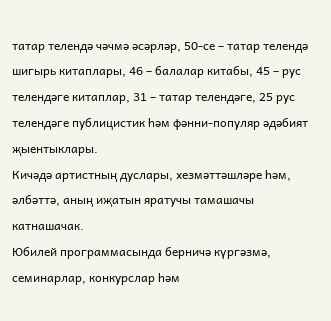татар телендә чәчмә әсәрләр, 50-се – татар телендә шигырь китаплары, 46 – балалар китабы, 45 – рус телендәге китаплар, 31 – татар телендәге, 25 рус телендәге публицистик һәм фәнни-популяр әдәбият җыентыклары.
Кичәдә артистның дуслары, хезмәттәшләре һәм, әлбәттә, аның иҗатын яратучы тамашачы катнашачак.
Юбилей программасында берничә күргәзмә, семинарлар, конкурслар һәм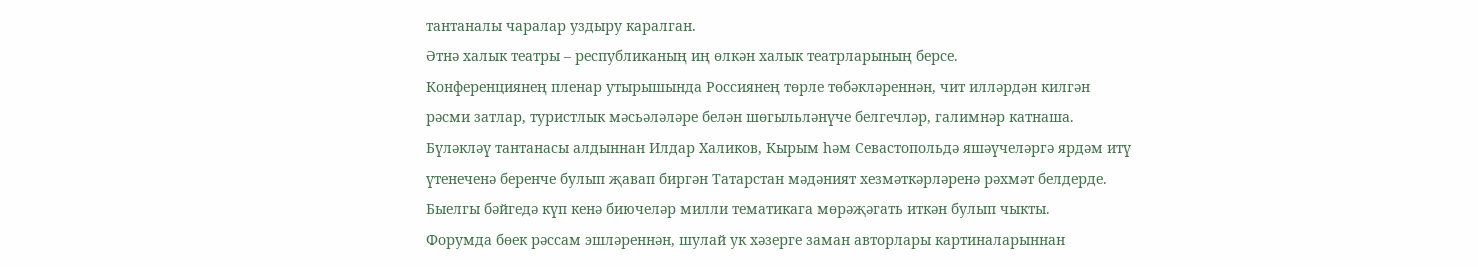тантаналы чаралар уздыру каралган.
Әтнә халык театры – республиканың иң өлкән халык театрларының берсе.
Конференциянең пленар утырышында Россиянең төрле төбәкләреннән, чит илләрдән килгән рәсми затлар, туристлык мәсьәләләре белән шөгыльләнүче белгечләр, галимнәр катнаша.
Бүләкләү тантанасы алдыннан Илдар Халиков, Кырым һәм Севастопольдә яшәүчеләргә ярдәм итү үтенеченә беренче булып җавап биргән Татарстан мәдәният хезмәткәрләренә рәхмәт белдерде.
Быелгы бәйгедә күп кенә биючеләр милли тематикага мөрәҗәгать иткән булып чыкты.
Форумда бөек рәссам эшләреннән, шулай ук хәзерге заман авторлары картиналарыннан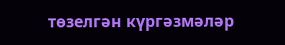төзелгән күргәзмәләр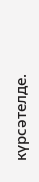күрсәтелде.